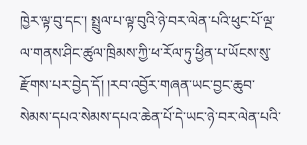ཁྱེར་ལྟ་བུ་དང་། སྤྲུལ་པ་ལྟ་བུའི་ཉེ་བར་ལེན་པའི་ཕུང་པོ་ལྔ་ལ་གནས་ཤིང་ཚུལ་ཁྲིམས་ཀྱི་ཕ་རོལ་ཏུ་ཕྱིན་པ་ཡོངས་སུ་རྫོགས་པར་བྱེད་དོ། །རབ་འབྱོར་གཞན་ཡང་བྱང་ཆུབ་སེམས་དཔའ་སེམས་དཔའ་ཆེན་པོ་དེ་ཡང་ཉེ་བར་ལེན་པའི་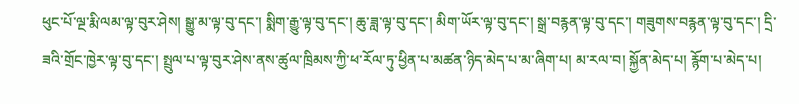ཕུང་པོ་ལྔ་རྨི་ལམ་ལྟ་བུར་ཤེས། སྒྱུ་མ་ལྟ་བུ་དང་། སྨིག་རྒྱུ་ལྟ་བུ་དང་། ཆུ་ཟླ་ལྟ་བུ་དང་། མིག་ཡོར་ལྟ་བུ་དང་། སྒྲ་བརྙན་ལྟ་བུ་དང་། གཟུགས་བརྙན་ལྟ་བུ་དང་། དྲི་ཟའི་གྲོང་ཁྱེར་ལྟ་བུ་དང་། སྤྲུལ་པ་ལྟ་བུར་ཤེས་ནས་ཚུལ་ཁྲིམས་ཀྱི་ཕ་རོལ་ཏུ་ཕྱིན་པ་མཚན་ཉིད་མེད་པ་མ་ཞིག་པ། མ་རལ་བ། སྐྱོན་མེད་པ། རྙོག་པ་མེད་པ།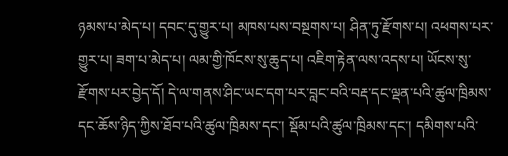ཉམས་པ་མེད་པ། དབང་དུ་གྱུར་པ། མཁས་པས་བསྔགས་པ། ཤིན་ཏུ་རྫོགས་པ། འཕགས་པར་གྱུར་པ། ཟག་པ་མེད་པ། ལམ་གྱི་ཁོངས་སུ་ཆུད་པ། འཇིག་རྟེན་ལས་འདས་པ། ཡོངས་སུ་རྫོགས་པར་བྱེད་དོ། དེ་ལ་གནས་ཤིང་ཡང་དག་པར་བླང་བའི་བརྡ་དང་ལྡན་པའི་ཚུལ་ཁྲིམས་དང་ཆོས་ཉིད་ཀྱིས་ཐོབ་པའི་ཚུལ་ཁྲིམས་དང་། སྡོམ་པའི་ཚུལ་ཁྲིམས་དང་། དམིགས་པའི་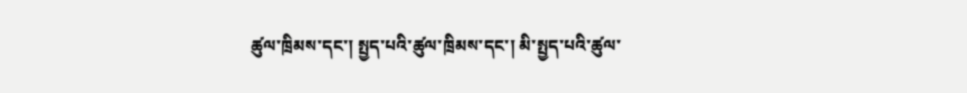ཚུལ་ཁྲིམས་དང་། སྤྱད་པའི་ཚུལ་ཁྲིམས་དང་། མི་སྤྱད་པའི་ཚུལ་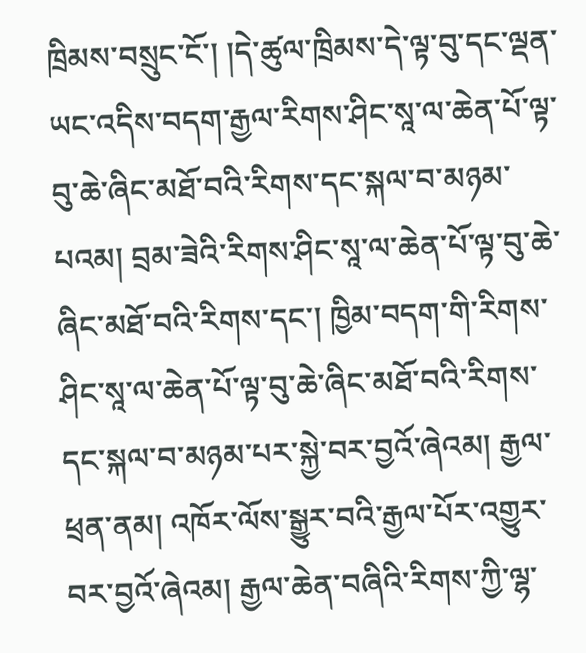ཁྲིམས་བསྲུང་ངོ་། །དེ་ཚུལ་ཁྲིམས་དེ་ལྟ་བུ་དང་ལྡན་ཡང་འདིས་བདག་རྒྱལ་རིགས་ཤིང་སཱ་ལ་ཆེན་པོ་ལྟ་བུ་ཆེ་ཞིང་མཐོ་བའི་རིགས་དང་སྐལ་བ་མཉམ་པའམ། བྲམ་ཟེའི་རིགས་ཤིང་སཱ་ལ་ཆེན་པོ་ལྟ་བུ་ཆེ་ཞིང་མཐོ་བའི་རིགས་དང་། ཁྱིམ་བདག་གི་རིགས་ཤིང་སཱ་ལ་ཆེན་པོ་ལྟ་བུ་ཆེ་ཞིང་མཐོ་བའི་རིགས་དང་སྐལ་བ་མཉམ་པར་སྐྱེ་བར་བྱའོ་ཞེའམ། རྒྱལ་ཕྲན་ནམ། འཁོར་ལོས་སྒྱུར་བའི་རྒྱལ་པོར་འགྱུར་བར་བྱའོ་ཞེའམ། རྒྱལ་ཆེན་བཞིའི་རིགས་ཀྱི་ལྷ་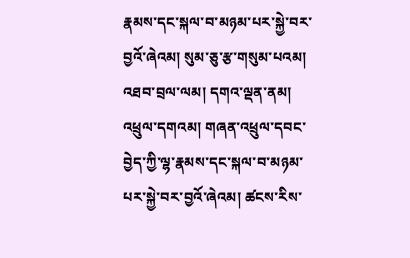རྣམས་དང་སྐལ་བ་མཉམ་པར་སྐྱེ་བར་བྱའོ་ཞེའམ། སུམ་ཅུ་རྩ་གསུམ་པའམ། འཐབ་བྲལ་ལམ། དགའ་ལྡན་ནམ། འཕྲུལ་དགའམ། གཞན་འཕྲུལ་དབང་བྱེད་ཀྱི་ལྷ་རྣམས་དང་སྐལ་བ་མཉམ་པར་སྐྱེ་བར་བྱའོ་ཞེའམ། ཚངས་རིས་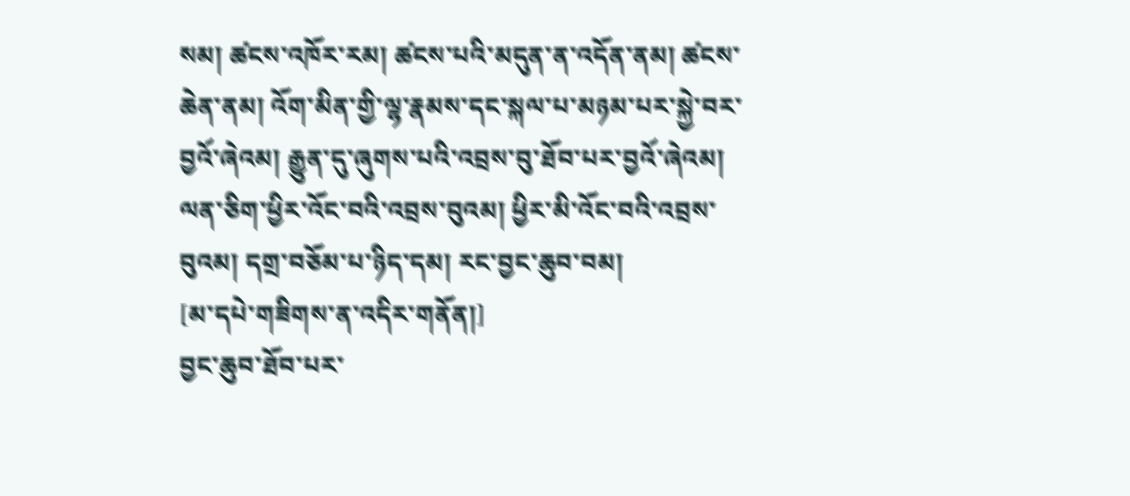སམ། ཚངས་འཁོར་རམ། ཚངས་པའི་མདུན་ན་འདོན་ནམ། ཚངས་ཆེན་ནམ། འོག་མིན་གྱི་ལྷ་རྣམས་དང་སྐལ་པ་མཉམ་པར་སྐྱེ་བར་བྱའོ་ཞེའམ། རྒྱུན་དུ་ཞུགས་པའི་འབྲས་བུ་ཐོབ་པར་བྱའོ་ཞེའམ། ལན་ཅིག་ཕྱིར་འོང་བའི་འབྲས་བུའམ། ཕྱིར་མི་འོང་བའི་འབྲས་བུའམ། དགྲ་བཅོམ་པ་ཉིད་དམ། རང་བྱང་ཆུབ་བམ།
[མ་དཔེ་གཟིགས་ན་འདིར་གནོན།]
བྱང་ཆུབ་ཐོབ་པར་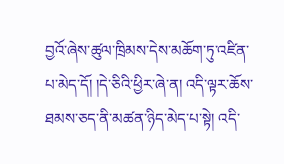བྱའོ་ཞེས་ཚུལ་ཁྲིམས་དེས་མཆོག་ཏུ་འཛིན་པ་མེད་དོ། །དེ་ཅིའི་ཕྱིར་ཞེ་ན། འདི་ལྟར་ཆོས་ཐམས་ཅད་ནི་མཚན་ཉིད་མེད་པ་སྟེ། འདི་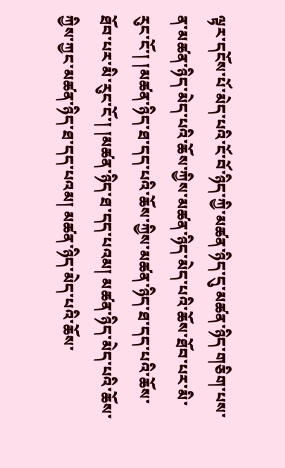ལྟར་དངོས་པོ་མེད་པའི་ངོ་བོ་ཉིད་ཀྱི་མཚན་ཉིད་དུ་མཚན་ཉིད་གཅིག་པས་ན་མཚན་ཉིད་མེད་པའི་ཆོས་ཀྱིས་མཚན་ཉིད་མེད་པའི་ཆོས་ཐོབ་པར་མི་རུང་ངོ་། །མཚན་ཉིད་ཐ་དད་པའི་ཆོས་ཀྱིས་མཚན་ཉིད་ཐ་དད་པའི་ཆོས་ཐོབ་པར་མི་རུང་ངོ་། །མཚན་ཉིད་ཐ་དད་པའམ། མཚན་ཉིད་མེད་པའི་ཆོས་ཀྱིས་ཀྱང་མཚན་ཉིད་ཐ་དད་པའམ། མཚན་ཉིད་མེད་པའི་ཆོས་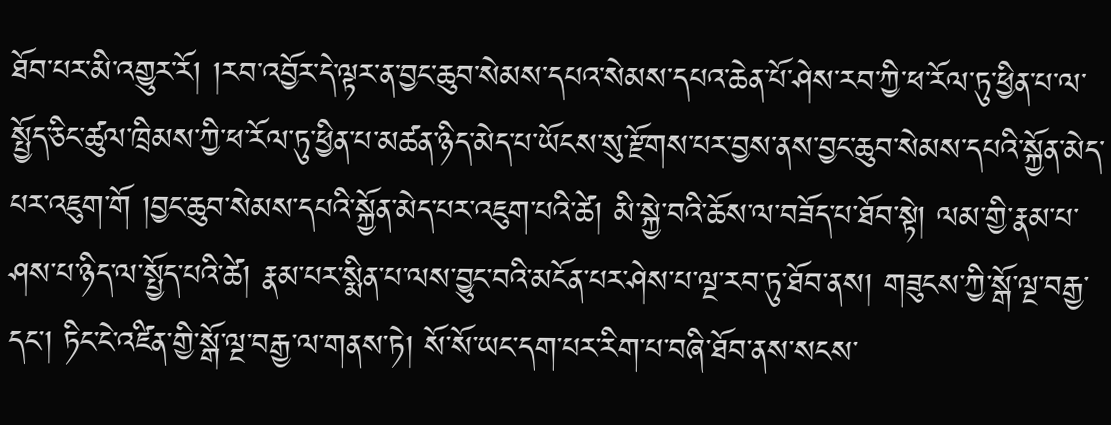ཐོབ་པར་མི་འགྱུར་རོ། །རབ་འབྱོར་དེ་ལྟར་ན་བྱང་ཆུབ་སེམས་དཔའ་སེམས་དཔའ་ཆེན་པོ་ཤེས་རབ་ཀྱི་ཕ་རོལ་ཏུ་ཕྱིན་པ་ལ་སྤྱོད་ཅིང་ཚུལ་ཁྲིམས་ཀྱི་ཕ་རོལ་ཏུ་ཕྱིན་པ་མཚན་ཉིད་མེད་པ་ཡོངས་སུ་རྫོགས་པར་བྱས་ནས་བྱང་ཆུབ་སེམས་དཔའི་སྐྱོན་མེད་པར་འཇུག་གོ །བྱང་ཆུབ་སེམས་དཔའི་སྐྱོན་མེད་པར་འཇུག་པའི་ཚེ། མི་སྐྱེ་བའི་ཆོས་ལ་བཟོད་པ་ཐོབ་སྟེ། ལམ་གྱི་རྣམ་པ་ཤས་པ་ཉིད་ལ་སྤྱོད་པའི་ཚེ། རྣམ་པར་སྨིན་པ་ལས་བྱུང་བའི་མངོན་པར་ཤེས་པ་ལྔ་རབ་ཏུ་ཐོབ་ནས། གཟུངས་ཀྱི་སྒོ་ལྔ་བརྒྱ་དང་། ཏིང་ངེ་འཛིན་གྱི་སྒོ་ལྔ་བརྒྱ་ལ་གནས་ཏེ། སོ་སོ་ཡང་དག་པར་རིག་པ་བཞི་ཐོབ་ནས་སངས་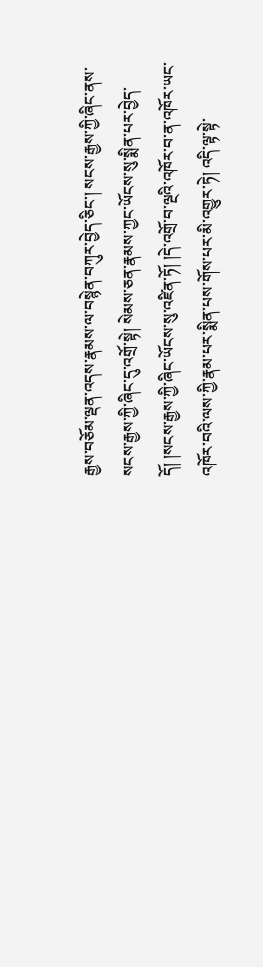རྒྱས་བཅོམ་ལྡན་འདས་རྣམས་ལ་བསྙེན་བཀུར་བྱེད་ཅིང་། སངས་རྒྱས་ཀྱི་ཞིང་ནས་སངས་རྒྱས་ཀྱི་ཞིང་དུ་འགྲོ་སྟེ། སེམས་ཅན་རྣམས་ཀྱང་ཡོངས་སུ་སྨིན་པར་བྱེད་དོ། །སངས་རྒྱས་ཀྱི་ཞིང་ཡོངས་སུ་འཛིན་ཏོ། །དེ་འགྲོ་བ་ལྔའི་འཁོར་བ་ན་འཁོར་ཡང་འཁོར་བའི་ལས་ཀྱི་རྣམ་པར་སྨིན་པས་གོས་པར་མི་འགྱུར་ཏེ། འདི་ལྟ་སྟེ་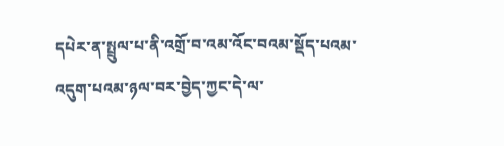དཔེར་ན་སྤྲུལ་པ་ནི་འགྲོ་བ་འམ་འོང་བའམ་སྡོད་པའམ་འདུག་པའམ་ཉལ་བར་བྱེད་ཀྱང་དེ་ལ་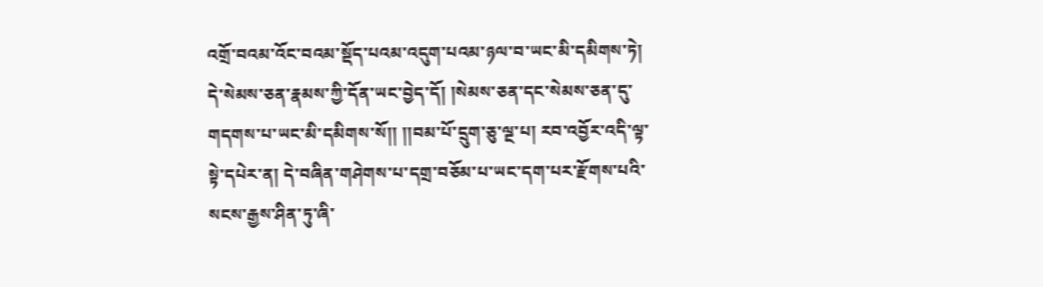འགྲོ་བའམ་འོང་བའམ་སྡོད་པའམ་འདུག་པའམ་ཉལ་བ་ཡང་མི་དམིགས་ཏེ། དེ་སེམས་ཅན་རྣམས་ཀྱི་དོན་ཡང་བྱེད་དོ། །སེམས་ཅན་དང་སེམས་ཅན་དུ་གདགས་པ་ཡང་མི་དམིགས་སོ།། །།བམ་པོ་དྲུག་ཅུ་ལྔ་པ། རབ་འབྱོར་འདི་ལྟ་སྟེ་དཔེར་ན། དེ་བཞིན་གཤེགས་པ་དགྲ་བཅོམ་པ་ཡང་དག་པར་རྫོགས་པའི་སངས་རྒྱས་ཤིན་ཏུ་ཞི་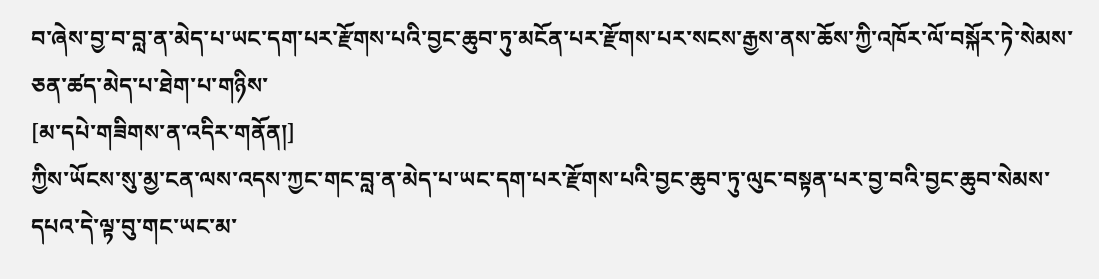བ་ཞེས་བྱ་བ་བླ་ན་མེད་པ་ཡང་དག་པར་རྫོགས་པའི་བྱང་ཆུབ་ཏུ་མངོན་པར་རྫོགས་པར་སངས་རྒྱས་ནས་ཆོས་ཀྱི་འཁོར་ལོ་བསྐོར་ཏེ་སེམས་ཅན་ཚད་མེད་པ་ཐེག་པ་གཉིས་
[མ་དཔེ་གཟིགས་ན་འདིར་གནོན།]
ཀྱིས་ཡོངས་སུ་མྱ་ངན་ལས་འདས་ཀྱང་གང་བླ་ན་མེད་པ་ཡང་དག་པར་རྫོགས་པའི་བྱང་ཆུབ་ཏུ་ལུང་བསྟན་པར་བྱ་བའི་བྱང་ཆུབ་སེམས་དཔའ་དེ་ལྟ་བུ་གང་ཡང་མ་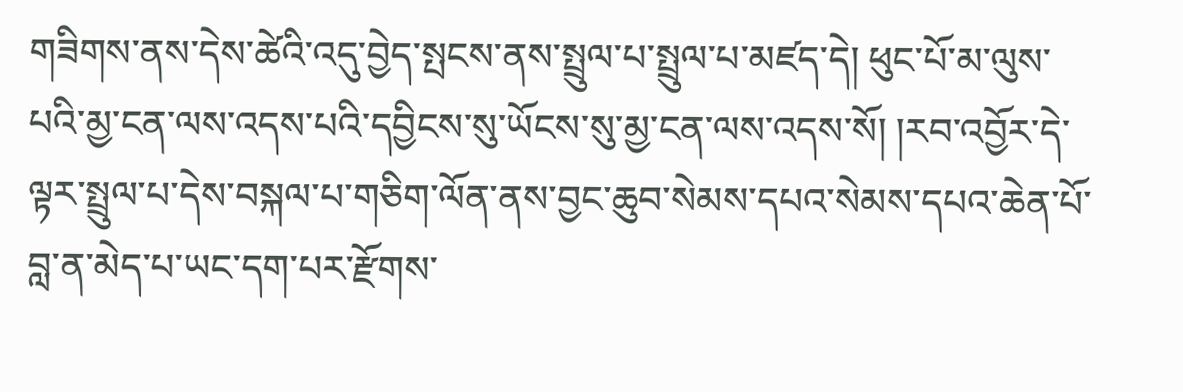གཟིགས་ནས་དེས་ཚེའི་འདུ་བྱེད་སྤངས་ནས་སྤྲུལ་པ་སྤྲུལ་པ་མཛད་དེ། ཕུང་པོ་མ་ལུས་པའི་མྱ་ངན་ལས་འདས་པའི་དབྱིངས་སུ་ཡོངས་སུ་མྱ་ངན་ལས་འདས་སོ། །རབ་འབྱོར་དེ་ལྟར་སྤྲུལ་པ་དེས་བསྐལ་པ་གཅིག་ལོན་ནས་བྱང་ཆུབ་སེམས་དཔའ་སེམས་དཔའ་ཆེན་པོ་བླ་ན་མེད་པ་ཡང་དག་པར་རྫོགས་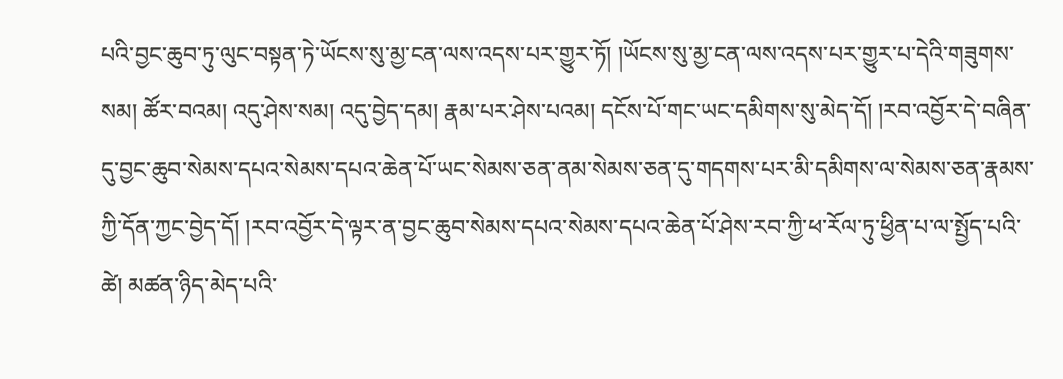པའི་བྱང་ཆུབ་ཏུ་ལུང་བསྟན་ཏེ་ཡོངས་སུ་མྱ་ངན་ལས་འདས་པར་གྱུར་ཏོ། །ཡོངས་སུ་མྱ་ངན་ལས་འདས་པར་གྱུར་པ་དེའི་གཟུགས་སམ། ཚོར་བའམ། འདུ་ཤེས་སམ། འདུ་བྱེད་དམ། རྣམ་པར་ཤེས་པའམ། དངོས་པོ་གང་ཡང་དམིགས་སུ་མེད་དོ། །རབ་འབྱོར་དེ་བཞིན་དུ་བྱང་ཆུབ་སེམས་དཔའ་སེམས་དཔའ་ཆེན་པོ་ཡང་སེམས་ཅན་ནམ་སེམས་ཅན་དུ་གདགས་པར་མི་དམིགས་ལ་སེམས་ཅན་རྣམས་ཀྱི་དོན་ཀྱང་བྱེད་དོ། །རབ་འབྱོར་དེ་ལྟར་ན་བྱང་ཆུབ་སེམས་དཔའ་སེམས་དཔའ་ཆེན་པོ་ཤེས་རབ་ཀྱི་ཕ་རོལ་ཏུ་ཕྱིན་པ་ལ་སྤྱོད་པའི་ཚེ། མཚན་ཉིད་མེད་པའི་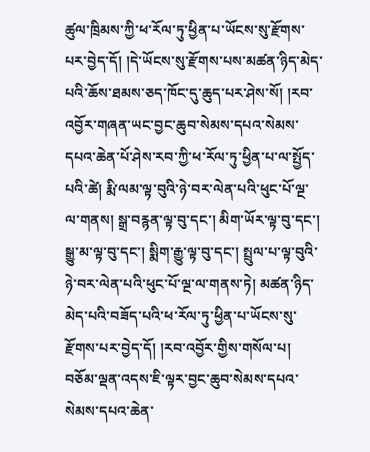ཚུལ་ཁྲིམས་ཀྱི་ཕ་རོལ་ཏུ་ཕྱིན་པ་ཡོངས་སུ་རྫོགས་པར་བྱེད་དོ། །དེ་ཡོངས་སུ་རྫོགས་པས་མཚན་ཉིད་མེད་པའི་ཆོས་ཐམས་ཅད་ཁོང་དུ་ཆུད་པར་ཤེས་སོ། །རབ་འབྱོར་གཞན་ཡང་བྱང་ཆུབ་སེམས་དཔའ་སེམས་དཔའ་ཆེན་པོ་ཤེས་རབ་ཀྱི་ཕ་རོལ་ཏུ་ཕྱིན་པ་ལ་སྤྱོད་པའི་ཚེ། རྨི་ལམ་ལྟ་བུའི་ཉེ་བར་ལེན་པའི་ཕུང་པོ་ལྔ་ལ་གནས། སྒྲ་བརྙན་ལྟ་བུ་དང་། མིག་ཡོར་ལྟ་བུ་དང་། སྒྱུ་མ་ལྟ་བུ་དང་། སྨིག་རྒྱུ་ལྟ་བུ་དང་། སྤྲུལ་པ་ལྟ་བུའི་ཉེ་བར་ལེན་པའི་ཕུང་པོ་ལྔ་ལ་གནས་ཏེ། མཚན་ཉིད་མེད་པའི་བཟོད་པའི་ཕ་རོལ་ཏུ་ཕྱིན་པ་ཡོངས་སུ་རྫོགས་པར་བྱེད་དོ། །རབ་འབྱོར་གྱིས་གསོལ་པ། བཅོམ་ལྡན་འདས་ཇི་ལྟར་བྱང་ཆུབ་སེམས་དཔའ་སེམས་དཔའ་ཆེན་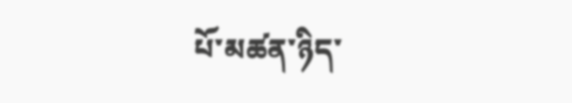པོ་མཚན་ཉིད་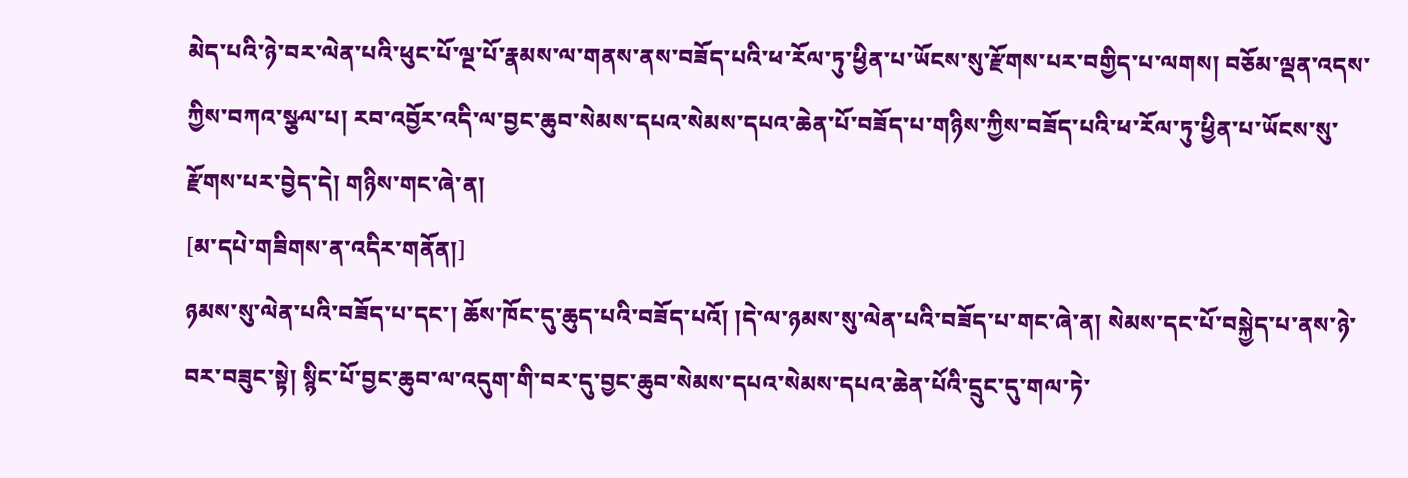མེད་པའི་ཉེ་བར་ལེན་པའི་ཕུང་པོ་ལྔ་པོ་རྣམས་ལ་གནས་ནས་བཟོད་པའི་ཕ་རོལ་ཏུ་ཕྱིན་པ་ཡོངས་སུ་རྫོགས་པར་བགྱིད་པ་ལགས། བཅོམ་ལྡན་འདས་ཀྱིས་བཀའ་སྩལ་པ། རབ་འབྱོར་འདི་ལ་བྱང་ཆུབ་སེམས་དཔའ་སེམས་དཔའ་ཆེན་པོ་བཟོད་པ་གཉིས་ཀྱིས་བཟོད་པའི་ཕ་རོལ་ཏུ་ཕྱིན་པ་ཡོངས་སུ་རྫོགས་པར་བྱེད་དེ། གཉིས་གང་ཞེ་ན།
[མ་དཔེ་གཟིགས་ན་འདིར་གནོན།]
ཉམས་སུ་ལེན་པའི་བཟོད་པ་དང་། ཆོས་ཁོང་དུ་ཆུད་པའི་བཟོད་པའོ། །དེ་ལ་ཉམས་སུ་ལེན་པའི་བཟོད་པ་གང་ཞེ་ན། སེམས་དང་པོ་བསྐྱེད་པ་ནས་ཉེ་བར་བཟུང་སྟེ། སྙིང་པོ་བྱང་ཆུབ་ལ་འདུག་གི་བར་དུ་བྱང་ཆུབ་སེམས་དཔའ་སེམས་དཔའ་ཆེན་པོའི་དྲུང་དུ་གལ་ཏེ་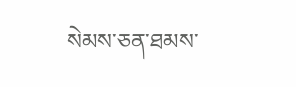སེམས་ཅན་ཐམས་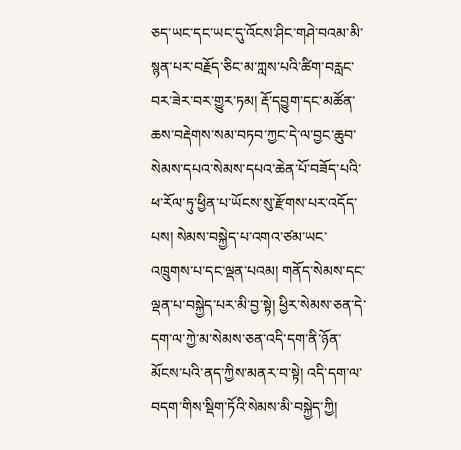ཅད་ཡང་དང་ཡང་དུ་འོངས་ཤིང་གཤེ་བའམ་མི་སྙན་པར་བརྗོད་ཅིང་མ་ཀླས་པའི་ཚིག་བརླང་བར་ཟེར་བར་གྱུར་ཏམ། རྡོ་དབྱུག་དང་མཚོན་ཆས་བརྡེགས་སམ་བཏབ་ཀྱང་དེ་ལ་བྱང་ཆུབ་སེམས་དཔའ་སེམས་དཔའ་ཆེན་པོ་བཟོད་པའི་ཕ་རོལ་ཏུ་ཕྱིན་པ་ཡོངས་སུ་རྫོགས་པར་འདོད་པས། སེམས་བསྐྱེད་པ་འགའ་ཙམ་ཡང་འཁྲུགས་པ་དང་ལྡན་པའམ། གནོད་སེམས་དང་ལྡན་པ་བསྐྱེད་པར་མི་བྱ་སྟེ། ཕྱིར་སེམས་ཅན་དེ་དག་ལ་ཀྱེ་མ་སེམས་ཅན་འདི་དག་ནི་ཉོན་མོངས་པའི་ནད་ཀྱིས་མནར་བ་སྟེ། འདི་དག་ལ་བདག་གིས་སྡིག་ཏོའི་སེམས་མི་བསྐྱེད་ཀྱི།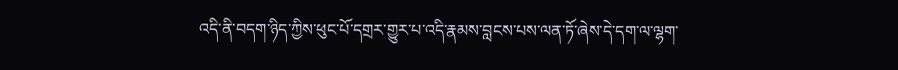འདི་ནི་བདག་ཉིད་ཀྱིས་ཕུང་པོ་དགྲར་གྱུར་པ་འདི་རྣམས་བླངས་པས་ལན་ཏོ་ཞེས་དེ་དག་ལ་ལྷག་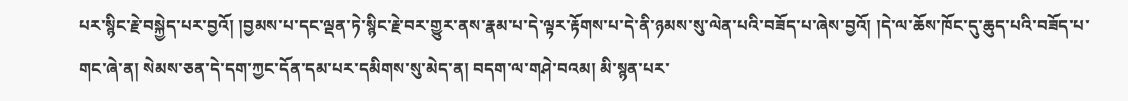པར་སྙིང་རྗེ་བསྐྱེད་པར་བྱའོ། །བྱམས་པ་དང་ལྡན་ཏེ་སྙིང་རྗེ་བར་གྱུར་ནས་རྣམ་པ་དེ་ལྟར་རྟོགས་པ་དེ་ནི་ཉམས་སུ་ལེན་པའི་བཟོད་པ་ཞེས་བྱའོ། །དེ་ལ་ཆོས་ཁོང་དུ་ཆུད་པའི་བཟོད་པ་གང་ཞེ་ན། སེམས་ཅན་དེ་དག་ཀྱང་དོན་དམ་པར་དམིགས་སུ་མེད་ན། བདག་ལ་གཤེ་བའམ། མི་སྙན་པར་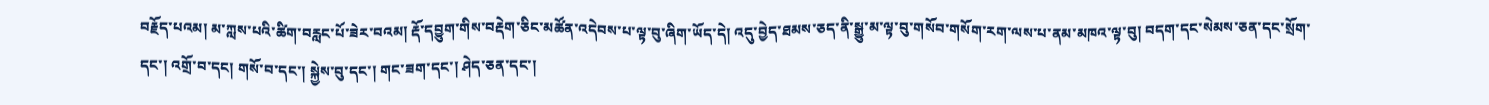བརྗོད་པའམ། མ་ཀླས་པའི་ཚིག་བརླང་པོ་ཟེར་བའམ། རྡོ་དབྱུག་གིས་བརྡེག་ཅིང་མཚོན་འདེབས་པ་ལྟ་བུ་ཞིག་ཡོད་དེ། འདུ་བྱེད་ཐམས་ཅད་ནི་སྒྱུ་མ་ལྟ་བུ་གསོབ་གསོག་རག་ལས་པ་ནམ་མཁའ་ལྟ་བུ། བདག་དང་སེམས་ཅན་དང་སྲོག་དང་། འགྲོ་བ་དང། གསོ་བ་དང་། སྐྱེས་བུ་དང་། གང་ཟག་དང་། ཤེད་ཅན་དང་།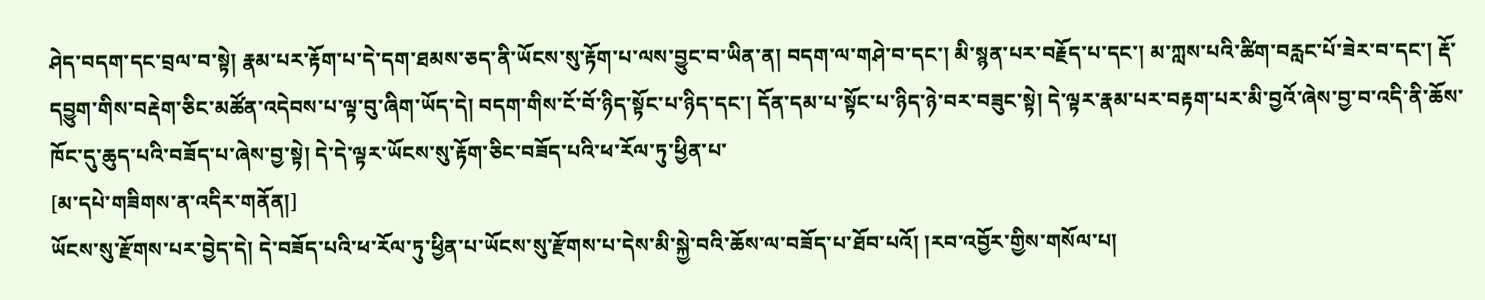ཤེད་བདག་དང་བྲལ་བ་སྟེ། རྣམ་པར་རྟོག་པ་དེ་དག་ཐམས་ཅད་ནི་ཡོངས་སུ་རྟོག་པ་ལས་བྱུང་བ་ཡིན་ན། བདག་ལ་གཤེ་བ་དང་། མི་སྙན་པར་བརྗོད་པ་དང་། མ་ཀླས་པའི་ཚིག་བརླང་པོ་ཟེར་བ་དང་། རྡོ་དབྱུག་གིས་བརྡེག་ཅིང་མཚོན་འདེབས་པ་ལྟ་བུ་ཞིག་ཡོད་དེ། བདག་གིས་ངོ་བོ་ཉིད་སྟོང་པ་ཉིད་དང་། དོན་དམ་པ་སྟོང་པ་ཉིད་ཉེ་བར་བཟུང་སྟེ། དེ་ལྟར་རྣམ་པར་བརྟག་པར་མི་བྱའོ་ཞེས་བྱ་བ་འདི་ནི་ཆོས་ཁོང་དུ་ཆུད་པའི་བཟོད་པ་ཞེས་བྱ་སྟེ། དེ་དེ་ལྟར་ཡོངས་སུ་རྟོག་ཅིང་བཟོད་པའི་ཕ་རོལ་ཏུ་ཕྱིན་པ་
[མ་དཔེ་གཟིགས་ན་འདིར་གནོན།]
ཡོངས་སུ་རྫོགས་པར་བྱེད་དེ། དེ་བཟོད་པའི་ཕ་རོལ་ཏུ་ཕྱིན་པ་ཡོངས་སུ་རྫོགས་པ་དེས་མི་སྐྱེ་བའི་ཆོས་ལ་བཟོད་པ་ཐོབ་པའོ། །རབ་འབྱོར་གྱིས་གསོལ་པ།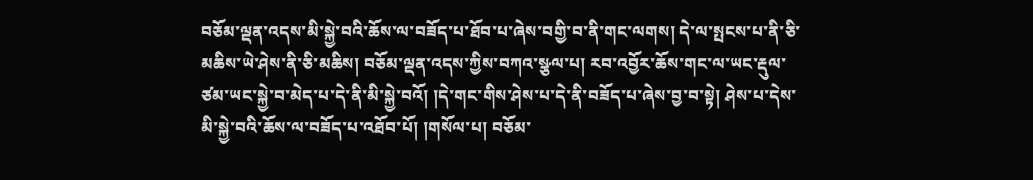བཅོམ་ལྡན་འདས་མི་སྐྱེ་བའི་ཆོས་ལ་བཟོད་པ་ཐོབ་པ་ཞེས་བགྱི་བ་ནི་གང་ལགས། དེ་ལ་སྤངས་པ་ནི་ཅི་མཆིས་ཡེ་ཤེས་ནི་ཅི་མཆིས། བཅོམ་ལྡན་འདས་ཀྱིས་བཀའ་སྩལ་པ། རབ་འབྱོར་ཆོས་གང་ལ་ཡང་རྡུལ་ཙམ་ཡང་སྐྱེ་བ་མེད་པ་དེ་ནི་མི་སྐྱེ་བའོ། །དེ་གང་གིས་ཤེས་པ་དེ་ནི་བཟོད་པ་ཞེས་བྱ་བ་སྟེ། ཤེས་པ་དེས་མི་སྐྱེ་བའི་ཆོས་ལ་བཟོད་པ་འཐོབ་པོ། །གསོལ་པ། བཅོམ་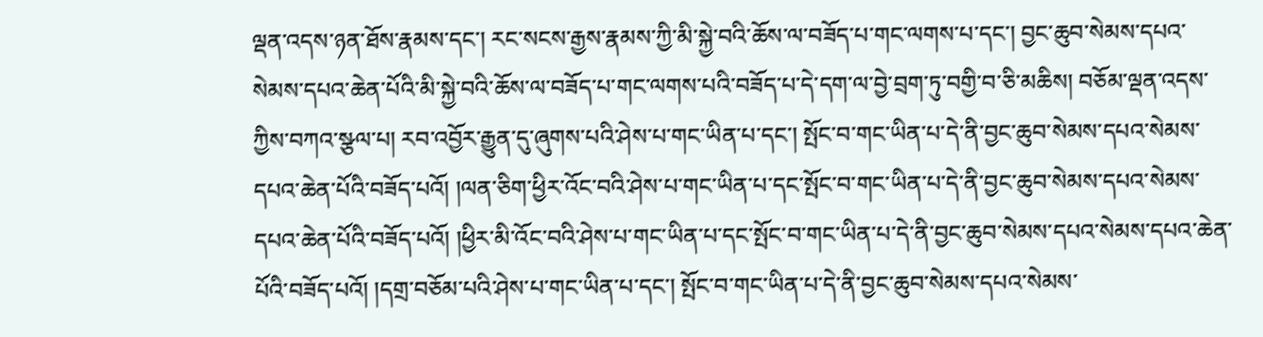ལྡན་འདས་ཉན་ཐོས་རྣམས་དང་། རང་སངས་རྒྱས་རྣམས་ཀྱི་མི་སྐྱེ་བའི་ཆོས་ལ་བཟོད་པ་གང་ལགས་པ་དང་། བྱང་ཆུབ་སེམས་དཔའ་སེམས་དཔའ་ཆེན་པོའི་མི་སྐྱེ་བའི་ཆོས་ལ་བཟོད་པ་གང་ལགས་པའི་བཟོད་པ་དེ་དག་ལ་བྱེ་བྲག་ཏུ་བགྱི་བ་ཅི་མཆིས། བཅོམ་ལྡན་འདས་ཀྱིས་བཀའ་སྩལ་པ། རབ་འབྱོར་རྒྱུན་དུ་ཞུགས་པའི་ཤེས་པ་གང་ཡིན་པ་དང་། སྤོང་བ་གང་ཡིན་པ་དེ་ནི་བྱང་ཆུབ་སེམས་དཔའ་སེམས་དཔའ་ཆེན་པོའི་བཟོད་པའོ། །ལན་ཅིག་ཕྱིར་འོང་བའི་ཤེས་པ་གང་ཡིན་པ་དང་སྤོང་བ་གང་ཡིན་པ་དེ་ནི་བྱང་ཆུབ་སེམས་དཔའ་སེམས་དཔའ་ཆེན་པོའི་བཟོད་པའོ། །ཕྱིར་མི་འོང་བའི་ཤེས་པ་གང་ཡིན་པ་དང་སྤོང་བ་གང་ཡིན་པ་དེ་ནི་བྱང་ཆུབ་སེམས་དཔའ་སེམས་དཔའ་ཆེན་པོའི་བཟོད་པའོ། །དགྲ་བཅོམ་པའི་ཤེས་པ་གང་ཡིན་པ་དང་། སྤོང་བ་གང་ཡིན་པ་དེ་ནི་བྱང་ཆུབ་སེམས་དཔའ་སེམས་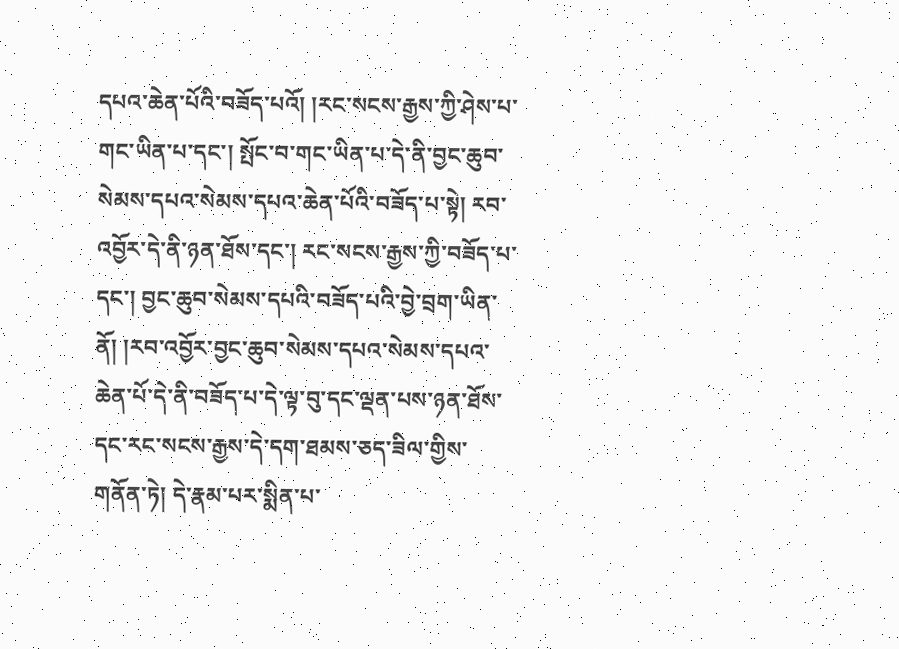དཔའ་ཆེན་པོའི་བཟོད་པའོ། །རང་སངས་རྒྱས་ཀྱི་ཤེས་པ་གང་ཡིན་པ་དང་། སྤོང་བ་གང་ཡིན་པ་དེ་ནི་བྱང་ཆུབ་སེམས་དཔའ་སེམས་དཔའ་ཆེན་པོའི་བཟོད་པ་སྟེ། རབ་འབྱོར་དེ་ནི་ཉན་ཐོས་དང་། རང་སངས་རྒྱས་ཀྱི་བཟོད་པ་དང་། བྱང་ཆུབ་སེམས་དཔའི་བཟོད་པའི་བྱེ་བྲག་ཡིན་ནོ། །རབ་འབྱོར་བྱང་ཆུབ་སེམས་དཔའ་སེམས་དཔའ་ཆེན་པོ་དེ་ནི་བཟོད་པ་དེ་ལྟ་བུ་དང་ལྡན་པས་ཉན་ཐོས་དང་རང་སངས་རྒྱས་དེ་དག་ཐམས་ཅད་ཟིལ་གྱིས་གནོན་ཏེ། དེ་རྣམ་པར་སྨིན་པ་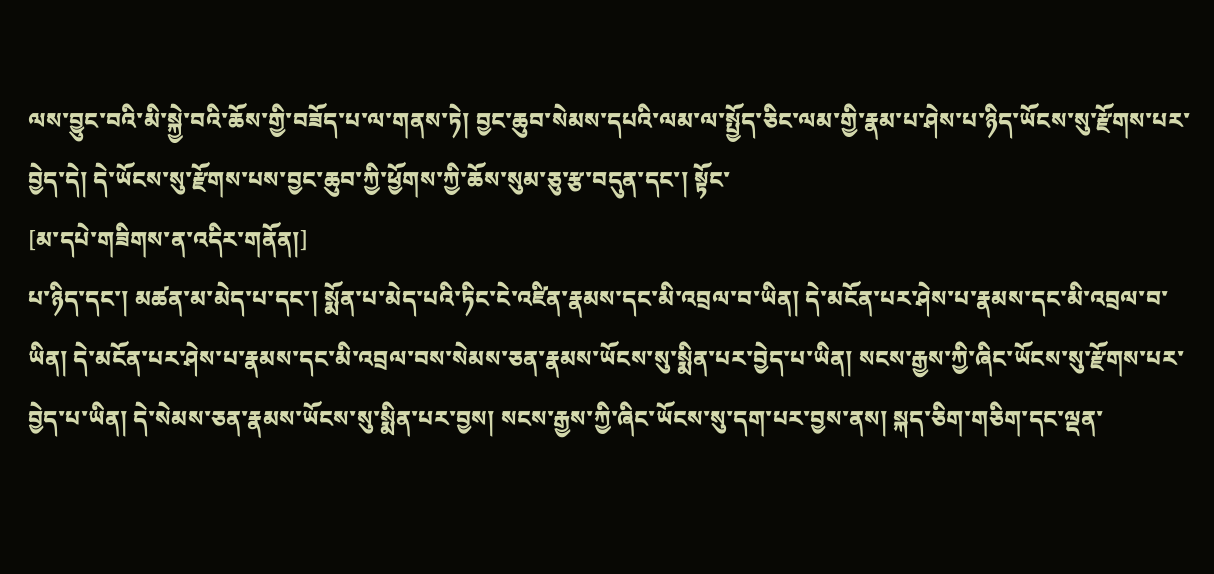ལས་བྱུང་བའི་མི་སྐྱེ་བའི་ཆོས་གྱི་བཟོད་པ་ལ་གནས་ཏེ། བྱང་ཆུབ་སེམས་དཔའི་ལམ་ལ་སྤྱོད་ཅིང་ལམ་གྱི་རྣམ་པ་ཤེས་པ་ཉིད་ཡོངས་སུ་རྫོགས་པར་བྱེད་དེ། དེ་ཡོངས་སུ་རྫོགས་པས་བྱང་ཆུབ་ཀྱི་ཕྱོགས་ཀྱི་ཆོས་སུམ་ཅུ་རྩ་བདུན་དང་། སྟོང་
[མ་དཔེ་གཟིགས་ན་འདིར་གནོན།]
པ་ཉིད་དང་། མཚན་མ་མེད་པ་དང་། སྨོན་པ་མེད་པའི་ཏིང་ངེ་འཛིན་རྣམས་དང་མི་འབྲལ་བ་ཡིན། དེ་མངོན་པར་ཤེས་པ་རྣམས་དང་མི་འབྲལ་བ་ཡིན། དེ་མངོན་པར་ཤེས་པ་རྣམས་དང་མི་འབྲལ་བས་སེམས་ཅན་རྣམས་ཡོངས་སུ་སྨིན་པར་བྱེད་པ་ཡིན། སངས་རྒྱས་ཀྱི་ཞིང་ཡོངས་སུ་རྫོགས་པར་བྱེད་པ་ཡིན། དེ་སེམས་ཅན་རྣམས་ཡོངས་སུ་སྨིན་པར་བྱས། སངས་རྒྱས་ཀྱི་ཞིང་ཡོངས་སུ་དག་པར་བྱས་ནས། སྐད་ཅིག་གཅིག་དང་ལྡན་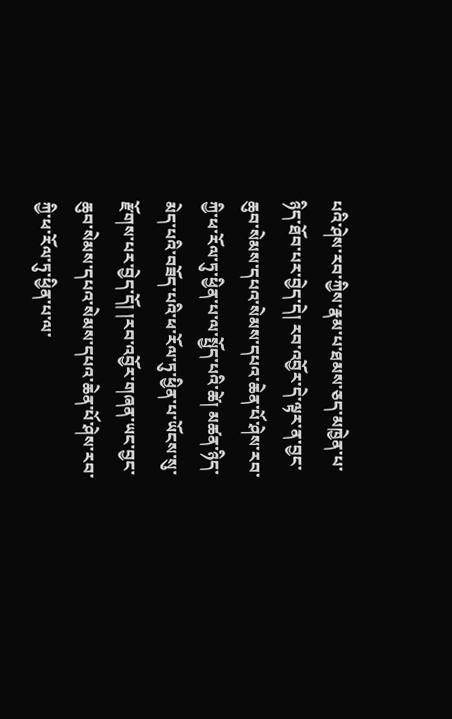པའི་ཤེས་རབ་ཀྱིས་རྣམ་པ་ཐམས་ཅད་མཁྱེན་པ་ཉིད་ཐོབ་པར་བྱེད་དེ། རབ་འབྱོར་དེ་ལྟར་ན་བྱང་ཆུབ་སེམས་དཔའ་སེམས་དཔའ་ཆེན་པོ་ཤེས་རབ་ཀྱི་ཕ་རོལ་ཏུ་ཕྱིན་པ་ལ་སྤྱོད་པའི་ཚེ། མཚན་ཉིད་མེད་པའི་བཟོད་པའི་ཕ་རོལ་ཏུ་ཕྱིན་པ་ཡོངས་སུ་རྫོགས་པར་བྱེད་དོ། །རབ་འབྱོར་གཞན་ཡང་བྱང་ཆུབ་སེམས་དཔའ་སེམས་དཔའ་ཆེན་པོ་ཤེས་རབ་ཀྱི་ཕ་རོལ་ཏུ་ཕྱིན་པ་ལ་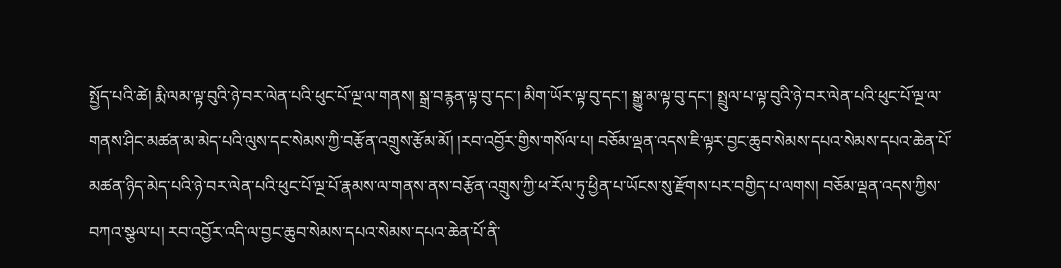སྤྱོད་པའི་ཚེ། རྨི་ལམ་ལྟ་བུའི་ཉེ་བར་ལེན་པའི་ཕུང་པོ་ལྔ་ལ་གནས། སྒྲ་བརྙན་ལྟ་བུ་དང་། མིག་ཡོར་ལྟ་བུ་དང་། སྒྱུ་མ་ལྟ་བུ་དང་། སྤྲུལ་པ་ལྟ་བུའི་ཉེ་བར་ལེན་པའི་ཕུང་པོ་ལྔ་ལ་གནས་ཤིང་མཚན་མ་མེད་པའི་ལུས་དང་སེམས་ཀྱི་བརྩོན་འགྲུས་རྩོམ་མོ། །རབ་འབྱོར་གྱིས་གསོལ་པ། བཅོམ་ལྡན་འདས་ཇི་ལྟར་བྱང་ཆུབ་སེམས་དཔའ་སེམས་དཔའ་ཆེན་པོ་མཚན་ཉིད་མེད་པའི་ཉེ་བར་ལེན་པའི་ཕུང་པོ་ལྔ་པོ་རྣམས་ལ་གནས་ནས་བརྩོན་འགྲུས་ཀྱི་ཕ་རོལ་ཏུ་ཕྱིན་པ་ཡོངས་སུ་རྫོགས་པར་བགྱིད་པ་ལགས། བཅོམ་ལྡན་འདས་ཀྱིས་བཀའ་སྩལ་པ། རབ་འབྱོར་འདི་ལ་བྱང་ཆུབ་སེམས་དཔའ་སེམས་དཔའ་ཆེན་པོ་ནི་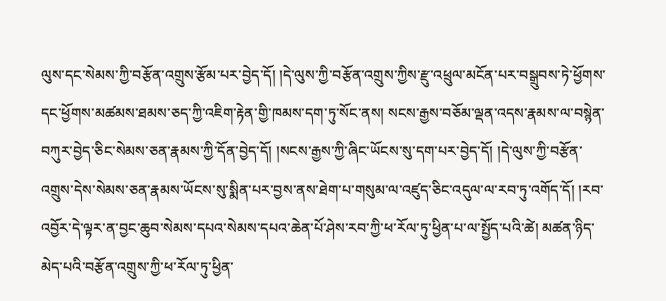ལུས་དང་སེམས་ཀྱི་བརྩོན་འགྲུས་རྩོམ་པར་བྱེད་དོ། །དེ་ལུས་ཀྱི་བརྩོན་འགྲུས་ཀྱིས་རྫུ་འཕྲུལ་མངོན་པར་བསྒྲུབས་ཏེ་ཕྱོགས་དང་ཕྱོགས་མཚམས་ཐམས་ཅད་ཀྱི་འཇིག་རྟེན་གྱི་ཁམས་དག་ཏུ་སོང་ནས། སངས་རྒྱས་བཅོམ་ལྡན་འདས་རྣམས་ལ་བསྙེན་བཀུར་བྱེད་ཅིང་སེམས་ཅན་རྣམས་ཀྱི་དོན་བྱེད་དོ། །སངས་རྒྱས་ཀྱི་ཞིང་ཡོངས་སུ་དག་པར་བྱེད་དོ། །དེ་ལུས་ཀྱི་བརྩོན་འགྲུས་དེས་སེམས་ཅན་རྣམས་ཡོངས་སུ་སྨིན་པར་བྱས་ནས་ཐེག་པ་གསུམ་ལ་འཛུད་ཅིང་འདུལ་ལ་རབ་ཏུ་འགོད་དོ། །རབ་འབྱོར་དེ་ལྟར་ན་བྱང་ཆུབ་སེམས་དཔའ་སེམས་དཔའ་ཆེན་པོ་ཤེས་རབ་ཀྱི་ཕ་རོལ་ཏུ་ཕྱིན་པ་ལ་སྤྱོད་པའི་ཚེ། མཚན་ཉིད་མེད་པའི་བརྩོན་འགྲུས་ཀྱི་ཕ་རོལ་ཏུ་ཕྱིན་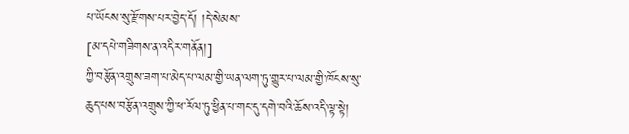པ་ཡོངས་སུ་རྫོགས་པར་བྱེད་དོ། །དེ་སེམས་
[མ་དཔེ་གཟིགས་ན་འདིར་གནོན།]
ཀྱི་བརྩོན་འགྲུས་ཟག་པ་མེད་པ་ལམ་གྱི་ཡན་ལག་ཏུ་གྱུར་པ་ལམ་གྱི་ཁོངས་སུ་ཆུད་པས་བརྩོན་འགྲུས་ཀྱི་ཕ་རོལ་ཏུ་ཕྱིན་པ་གང་དུ་དགེ་བའི་ཆོས་འདི་ལྟ་སྟེ།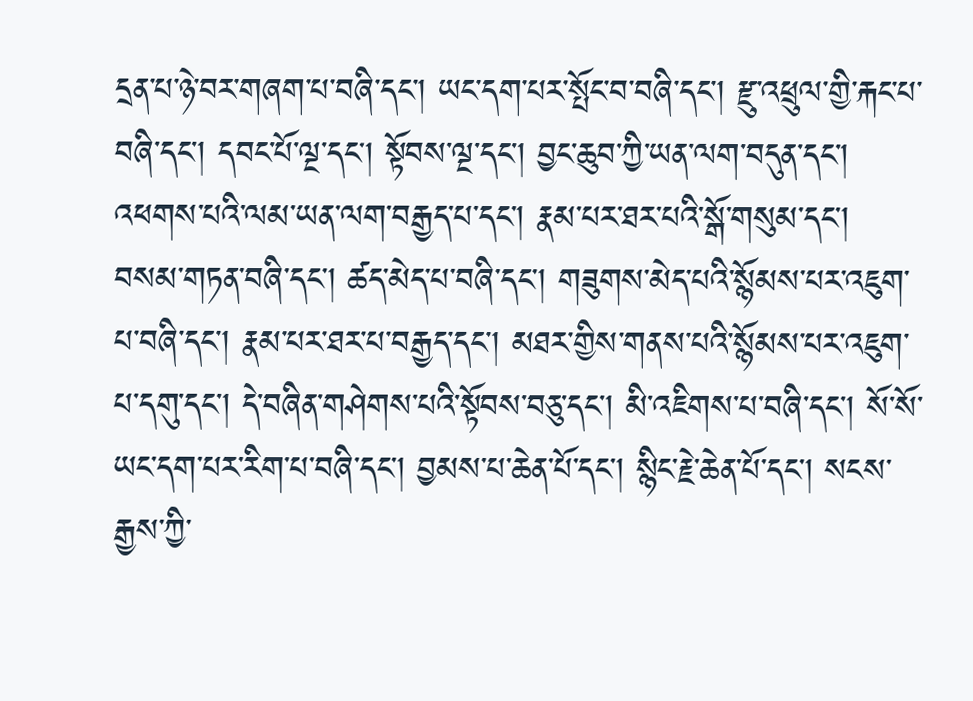དྲན་པ་ཉེ་བར་གཞག་པ་བཞི་དང་། ཡང་དག་པར་སྤོང་བ་བཞི་དང་། རྫུ་འཕྲུལ་གྱི་རྐང་པ་བཞི་དང་། དབང་པོ་ལྔ་དང། སྟོབས་ལྔ་དང་། བྱང་ཆུབ་ཀྱི་ཡན་ལག་བདུན་དང་། འཕགས་པའི་ལམ་ཡན་ལག་བརྒྱད་པ་དང་། རྣམ་པར་ཐར་པའི་སྒོ་གསུམ་དང་། བསམ་གཏན་བཞི་དང་། ཚད་མེད་པ་བཞི་དང་། གཟུགས་མེད་པའི་སྙོམས་པར་འཇུག་པ་བཞི་དང་། རྣམ་པར་ཐར་པ་བརྒྱད་དང་། མཐར་གྱིས་གནས་པའི་སྙོམས་པར་འཇུག་པ་དགུ་དང་། དེ་བཞིན་གཤེགས་པའི་སྟོབས་བཅུ་དང་། མི་འཇིགས་པ་བཞི་དང་། སོ་སོ་ཡང་དག་པར་རིག་པ་བཞི་དང་། བྱམས་པ་ཆེན་པོ་དང་། སྙིང་རྗེ་ཆེན་པོ་དང་། སངས་རྒྱས་ཀྱི་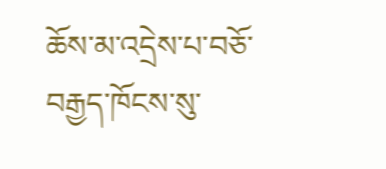ཆོས་མ་འདྲེས་པ་བཅོ་བརྒྱད་ཁོངས་སུ་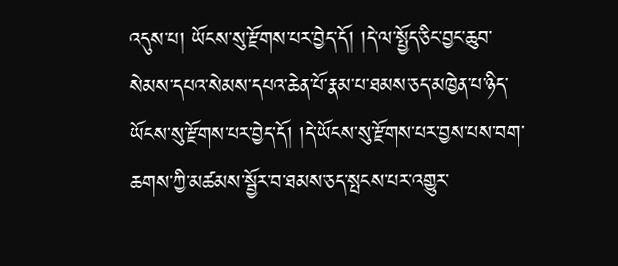འདུས་པ། ཡོངས་སུ་རྫོགས་པར་བྱེད་དོ། །དེ་ལ་སྤྱོད་ཅིང་བྱང་ཆུབ་སེམས་དཔའ་སེམས་དཔའ་ཆེན་པོ་རྣམ་པ་ཐམས་ཅད་མཁྱེན་པ་ཉིད་ཡོངས་སུ་རྫོགས་པར་བྱེད་དོ། །དེ་ཡོངས་སུ་རྫོགས་པར་བྱས་པས་བག་ཆགས་ཀྱི་མཚམས་སྦྱོར་བ་ཐམས་ཅད་སྤངས་པར་འགྱུར་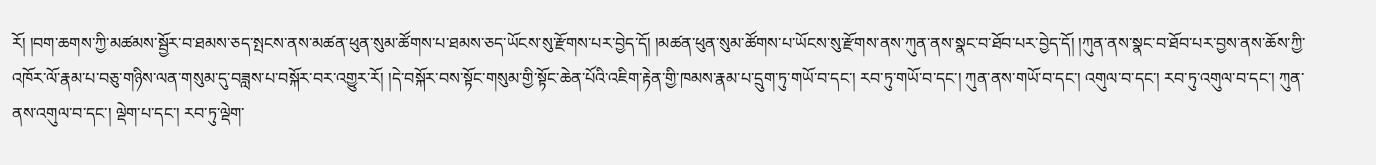རོ། །བག་ཆགས་ཀྱི་མཚམས་སྦྱོར་བ་ཐམས་ཅད་སྤངས་ནས་མཚན་ཕུན་སུམ་ཚོགས་པ་ཐམས་ཅད་ཡོངས་སུ་རྫོགས་པར་བྱེད་དོ། །མཚན་ཕུན་སུམ་ཚོགས་པ་ཡོངས་སུ་རྫོགས་ནས་ཀུན་ནས་སྣང་བ་ཐོབ་པར་བྱེད་དོ། །ཀུན་ནས་སྣང་བ་ཐོབ་པར་བྱས་ནས་ཆོས་ཀྱི་འཁོར་ལོ་རྣམ་པ་བཅུ་གཉིས་ལན་གསུམ་དུ་བཟླས་པ་བསྐོར་བར་འགྱུར་རོ། །དེ་བསྐོར་བས་སྟོང་གསུམ་གྱི་སྟོང་ཆེན་པོའི་འཇིག་རྟེན་གྱི་ཁམས་རྣམ་པ་དྲུག་ཏུ་གཡོ་བ་དང་། རབ་ཏུ་གཡོ་བ་དང་། ཀུན་ནས་གཡོ་བ་དང་། འགུལ་བ་དང་། རབ་ཏུ་འགུལ་བ་དང་། ཀུན་ནས་འགུལ་བ་དང་། ལྡེག་པ་དང་། རབ་ཏུ་ལྡེག་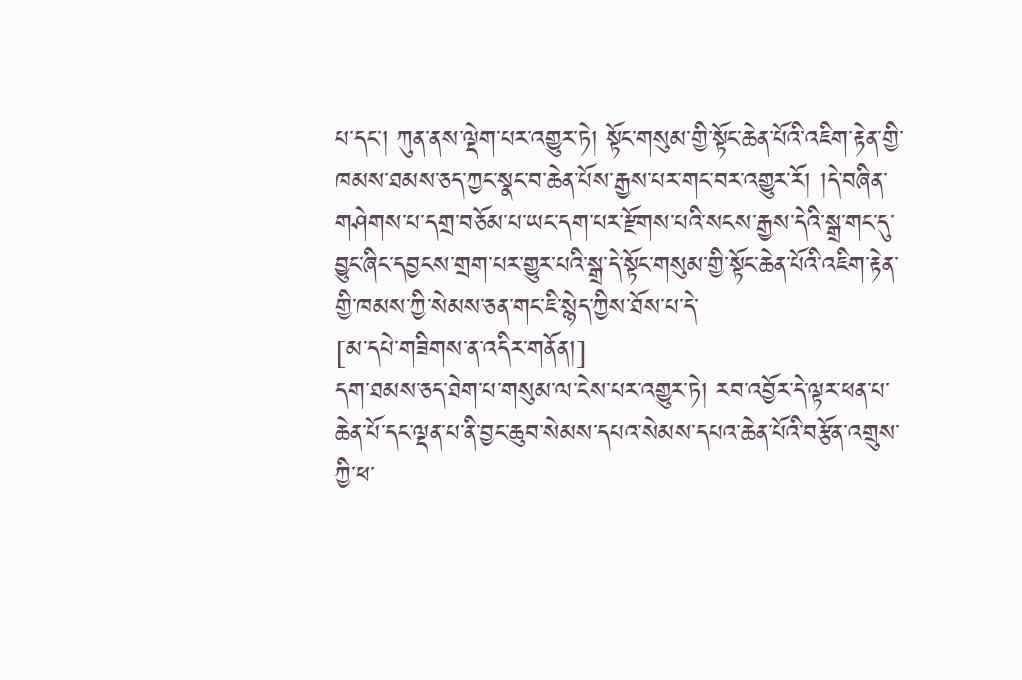པ་དང་། ཀུན་ནས་ལྡེག་པར་འགྱུར་ཏེ། སྟོང་གསུམ་གྱི་སྟོང་ཆེན་པོའི་འཇིག་རྟེན་གྱི་ཁམས་ཐམས་ཅད་ཀྱང་སྣང་བ་ཆེན་པོས་རྒྱས་པར་གང་བར་འགྱུར་རོ། །དེ་བཞིན་གཤེགས་པ་དགྲ་བཅོམ་པ་ཡང་དག་པར་རྫོགས་པའི་སངས་རྒྱས་དེའི་སྒྲ་གང་དུ་བྱུང་ཞིང་དབྱངས་གྲག་པར་གྱུར་པའི་སྒྲ་དེ་སྟོང་གསུམ་གྱི་སྟོང་ཆེན་པོའི་འཇིག་རྟེན་གྱི་ཁམས་ཀྱི་སེམས་ཅན་གང་ཇི་སྙེད་ཀྱིས་ཐོས་པ་དེ་
[མ་དཔེ་གཟིགས་ན་འདིར་གནོན།]
དག་ཐམས་ཅད་ཐེག་པ་གསུམ་ལ་ངེས་པར་འགྱུར་ཏེ། རབ་འབྱོར་དེ་ལྟར་ཕན་པ་ཆེན་པོ་དང་ལྡན་པ་ནི་བྱང་ཆུབ་སེམས་དཔའ་སེམས་དཔའ་ཆེན་པོའི་བརྩོན་འགྲུས་ཀྱི་ཕ་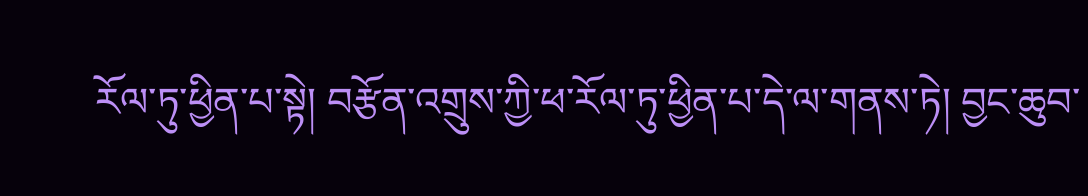རོལ་ཏུ་ཕྱིན་པ་སྟེ། བརྩོན་འགྲུས་ཀྱི་ཕ་རོལ་ཏུ་ཕྱིན་པ་དེ་ལ་གནས་ཏེ། བྱང་ཆུབ་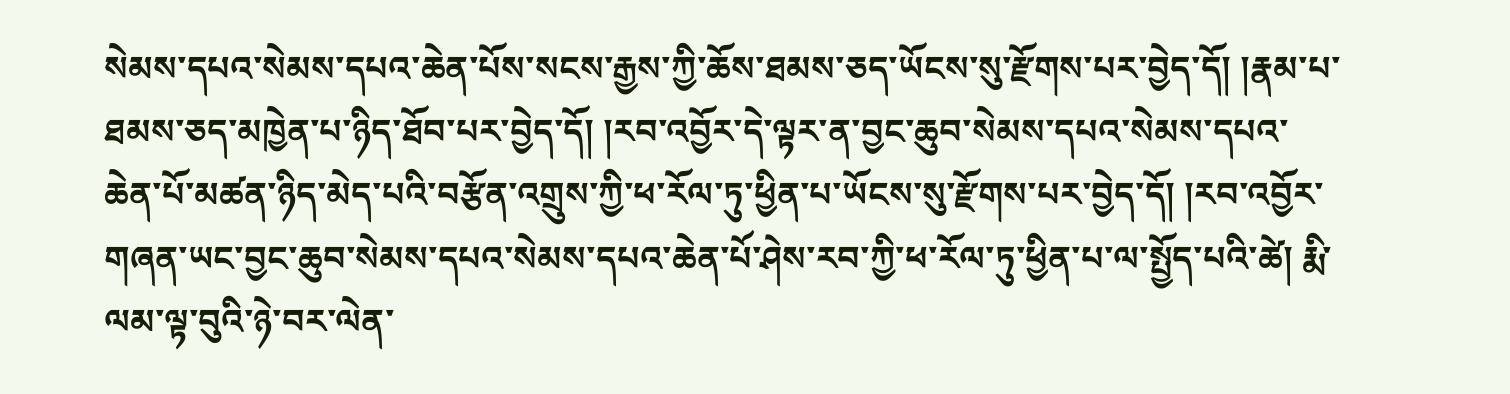སེམས་དཔའ་སེམས་དཔའ་ཆེན་པོས་སངས་རྒྱས་ཀྱི་ཆོས་ཐམས་ཅད་ཡོངས་སུ་རྫོགས་པར་བྱེད་དོ། །རྣམ་པ་ཐམས་ཅད་མཁྱེན་པ་ཉིད་ཐོབ་པར་བྱེད་དོ། །རབ་འབྱོར་དེ་ལྟར་ན་བྱང་ཆུབ་སེམས་དཔའ་སེམས་དཔའ་ཆེན་པོ་མཚན་ཉིད་མེད་པའི་བརྩོན་འགྲུས་ཀྱི་ཕ་རོལ་ཏུ་ཕྱིན་པ་ཡོངས་སུ་རྫོགས་པར་བྱེད་དོ། །རབ་འབྱོར་གཞན་ཡང་བྱང་ཆུབ་སེམས་དཔའ་སེམས་དཔའ་ཆེན་པོ་ཤེས་རབ་ཀྱི་ཕ་རོལ་ཏུ་ཕྱིན་པ་ལ་སྤྱོད་པའི་ཚེ། རྨི་ལམ་ལྟ་བུའི་ཉེ་བར་ལེན་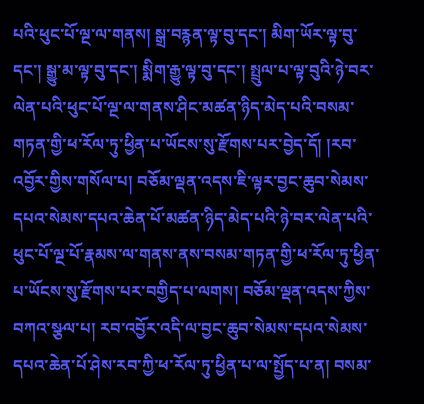པའི་ཕུང་པོ་ལྔ་ལ་གནས། སྒྲ་བརྙན་ལྟ་བུ་དང་། མིག་ཡོར་ལྟ་བུ་དང་། སྒྱུ་མ་ལྟ་བུ་དང་། སྨིག་རྒྱུ་ལྟ་བུ་དང་། སྤྲུལ་པ་ལྟ་བུའི་ཉེ་བར་ལེན་པའི་ཕུང་པོ་ལྔ་ལ་གནས་ཤིང་མཚན་ཉིད་མེད་པའི་བསམ་གཏན་གྱི་ཕ་རོལ་ཏུ་ཕྱིན་པ་ཡོངས་སུ་རྫོགས་པར་བྱེད་དོ། །རབ་འབྱོར་གྱིས་གསོལ་པ། བཅོམ་ལྡན་འདས་ཇི་ལྟར་བྱང་ཆུབ་སེམས་དཔའ་སེམས་དཔའ་ཆེན་པོ་མཚན་ཉིད་མེད་པའི་ཉེ་བར་ལེན་པའི་ཕུང་པོ་ལྔ་པོ་རྣམས་ལ་གནས་ནས་བསམ་གཏན་གྱི་ཕ་རོལ་ཏུ་ཕྱིན་པ་ཡོངས་སུ་རྫོགས་པར་བགྱིད་པ་ལགས། བཅོམ་ལྡན་འདས་ཀྱིས་བཀའ་སྩལ་པ། རབ་འབྱོར་འདི་ལ་བྱང་ཆུབ་སེམས་དཔའ་སེམས་དཔའ་ཆེན་པོ་ཤེས་རབ་ཀྱི་ཕ་རོལ་ཏུ་ཕྱིན་པ་ལ་སྤྱོད་པ་ན། བསམ་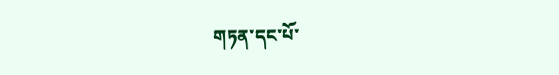གཏན་དང་པོ་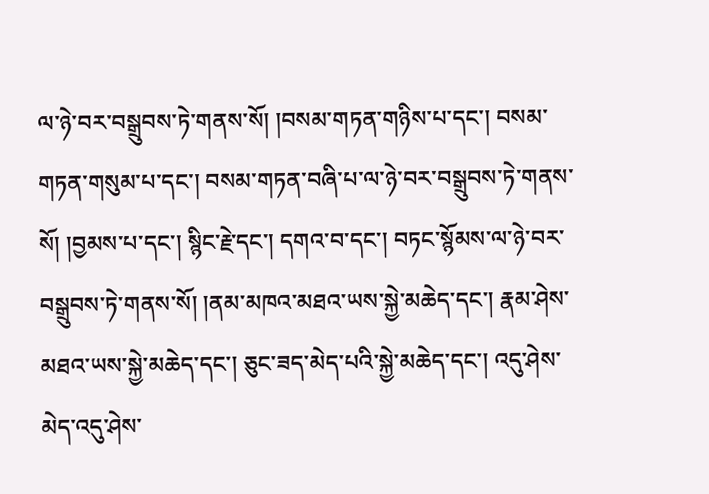ལ་ཉེ་བར་བསྒྲུབས་ཏེ་གནས་སོ། །བསམ་གཏན་གཉིས་པ་དང་། བསམ་གཏན་གསུམ་པ་དང་། བསམ་གཏན་བཞི་པ་ལ་ཉེ་བར་བསྒྲུབས་ཏེ་གནས་སོ། །བྱམས་པ་དང་། སྙིང་རྗེ་དང་། དགའ་བ་དང་། བཏང་སྙོམས་ལ་ཉེ་བར་བསྒྲུབས་ཏེ་གནས་སོ། །ནམ་མཁའ་མཐའ་ཡས་སྐྱེ་མཆེད་དང་། རྣམ་ཤེས་མཐའ་ཡས་སྐྱེ་མཆེད་དང་། ཅུང་ཟད་མེད་པའི་སྐྱེ་མཆེད་དང་། འདུ་ཤེས་མེད་འདུ་ཤེས་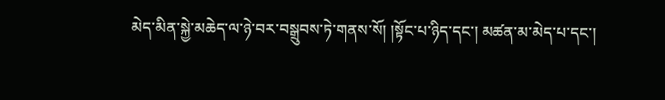མེད་མིན་སྐྱེ་མཆེད་ལ་ཉེ་བར་བསྒྲུབས་ཏེ་གནས་སོ། །སྟོང་པ་ཉིད་དང་། མཚན་མ་མེད་པ་དང་།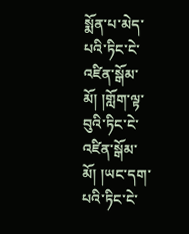སྨོན་པ་མེད་པའི་ཏིང་ངེ་འཛིན་སྒོམ་མོ། །གློག་ལྟ་བུའི་ཏིང་ངེ་འཛིན་སྒོམ་མོ། །ཡང་དག་པའི་ཏིང་ངེ་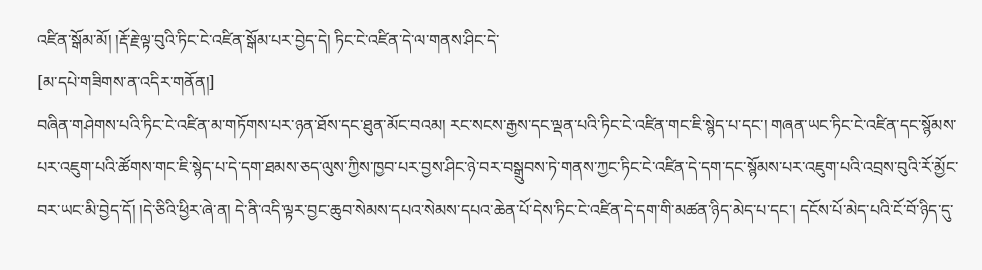འཛིན་སྒོམ་མོ། །རྡོ་རྗེ་ལྟ་བུའི་ཏིང་ངེ་འཛིན་སྒོམ་པར་བྱེད་དེ། ཏིང་ངེ་འཛིན་དེ་ལ་གནས་ཤིང་དེ་
[མ་དཔེ་གཟིགས་ན་འདིར་གནོན།]
བཞིན་གཤེགས་པའི་ཏིང་ངེ་འཛིན་མ་གཏོགས་པར་ཉན་ཐོས་དང་ཐུན་མོང་བའམ། རང་སངས་རྒྱས་དང་ལྡན་པའི་ཏིང་ངེ་འཛིན་གང་ཇི་སྙེད་པ་དང་། གཞན་ཡང་ཏིང་ངེ་འཛིན་དང་སྙོམས་པར་འཇུག་པའི་ཚོགས་གང་ཇི་སྙེད་པ་དེ་དག་ཐམས་ཅད་ལུས་ཀྱིས་ཁྱབ་པར་བྱས་ཤིང་ཉེ་བར་བསྒྲུབས་ཏེ་གནས་ཀྱང་ཏིང་ངེ་འཛིན་དེ་དག་དང་སྙོམས་པར་འཇུག་པའི་འབྲས་བུའི་རོ་མྱོང་བར་ཡང་མི་བྱེད་དོ། །དེ་ཅིའི་ཕྱིར་ཞེ་ན། དེ་ནི་འདི་ལྟར་བྱང་ཆུབ་སེམས་དཔའ་སེམས་དཔའ་ཆེན་པོ་དེས་ཏིང་ངེ་འཛིན་དེ་དག་གི་མཚན་ཉིད་མེད་པ་དང་། དངོས་པོ་མེད་པའི་ངོ་བོ་ཉིད་དུ་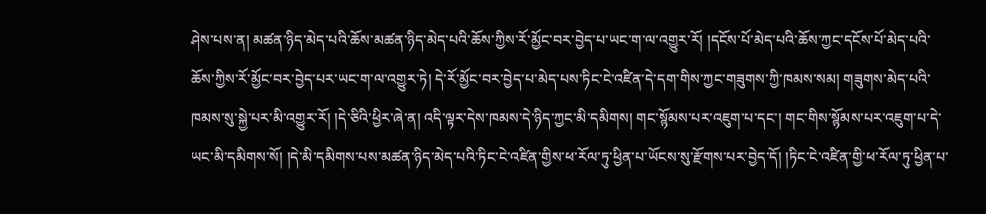ཤེས་པས་ན། མཚན་ཉིད་མེད་པའི་ཆོས་མཚན་ཉིད་མེད་པའི་ཆོས་ཀྱིས་རོ་མྱོང་བར་བྱེད་པ་ཡང་ག་ལ་འགྱུར་རོ། །དངོས་པོ་མེད་པའི་ཆོས་ཀྱང་དངོས་པོ་མེད་པའི་ཆོས་ཀྱིས་རོ་མྱོང་བར་བྱེད་པར་ཡང་ག་ལ་འགྱུར་ཏེ། དེ་རོ་མྱོང་བར་བྱེད་པ་མེད་པས་ཏིང་ངེ་འཛིན་དེ་དག་གིས་ཀྱང་གཟུགས་ཀྱི་ཁམས་སམ། གཟུགས་མེད་པའི་ཁམས་སུ་སྐྱེ་པར་མི་འགྱུར་རོ། །དེ་ཅིའི་ཕྱིར་ཞེ་ན། འདི་ལྟར་དེས་ཁམས་དེ་ཉིད་ཀྱང་མི་དམིགས། གང་སྙོམས་པར་འཇུག་པ་དང་། གང་གིས་སྙོམས་པར་འཇུག་པ་དེ་ཡང་མི་དམིགས་སོ། །དེ་མི་དམིགས་པས་མཚན་ཉིད་མེད་པའི་ཏིང་ངེ་འཛིན་གྱིས་ཕ་རོལ་ཏུ་ཕྱིན་པ་ཡོངས་སུ་རྫོགས་པར་བྱེད་དོ། །ཏིང་ངེ་འཛིན་གྱི་ཕ་རོལ་ཏུ་ཕྱིན་པ་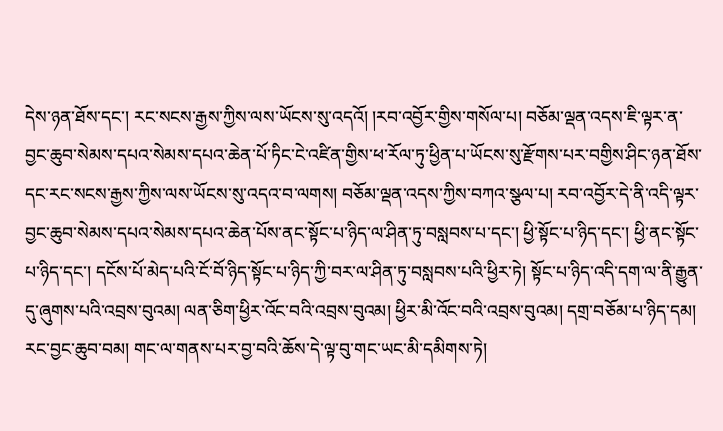དེས་ཉན་ཐོས་དང་། རང་སངས་རྒྱས་ཀྱིས་ལས་ཡོངས་སུ་འདའོ། །རབ་འབྱོར་གྱིས་གསོལ་པ། བཅོམ་ལྡན་འདས་ཇི་ལྟར་ན་བྱང་ཆུབ་སེམས་དཔའ་སེམས་དཔའ་ཆེན་པོ་ཏིང་ངེ་འཛིན་གྱིས་ཕ་རོལ་ཏུ་ཕྱིན་པ་ཡོངས་སུ་རྫོགས་པར་བགྱིས་ཤིང་ཉན་ཐོས་དང་རང་སངས་རྒྱས་ཀྱིས་ལས་ཡོངས་སུ་འདའ་བ་ལགས། བཅོམ་ལྡན་འདས་ཀྱིས་བཀའ་སྩལ་པ། རབ་འབྱོར་དེ་ནི་འདི་ལྟར་བྱང་ཆུབ་སེམས་དཔའ་སེམས་དཔའ་ཆེན་པོས་ནང་སྟོང་པ་ཉིད་ལ་ཤིན་ཏུ་བསླབས་པ་དང་། ཕྱི་སྟོང་པ་ཉིད་དང་། ཕྱི་ནང་སྟོང་པ་ཉིད་དང་། དངོས་པོ་མེད་པའི་ངོ་བོ་ཉིད་སྟོང་པ་ཉིད་ཀྱི་བར་ལ་ཤིན་ཏུ་བསླབས་པའི་ཕྱིར་ཏེ། སྟོང་པ་ཉིད་འདི་དག་ལ་ནི་རྒྱུན་དུ་ཞུགས་པའི་འབྲས་བུའམ། ལན་ཅིག་ཕྱིར་འོང་བའི་འབྲས་བུའམ། ཕྱིར་མི་འོང་བའི་འབྲས་བུའམ། དགྲ་བཅོམ་པ་ཉིད་དམ། རང་བྱང་ཆུབ་བམ། གང་ལ་གནས་པར་བྱ་བའི་ཆོས་དེ་ལྟ་བུ་གང་ཡང་མི་དམིགས་ཏེ།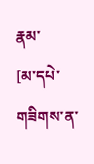རྣམ་
[མ་དཔེ་གཟིགས་ན་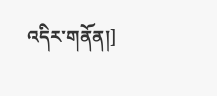འདིར་གནོན།]